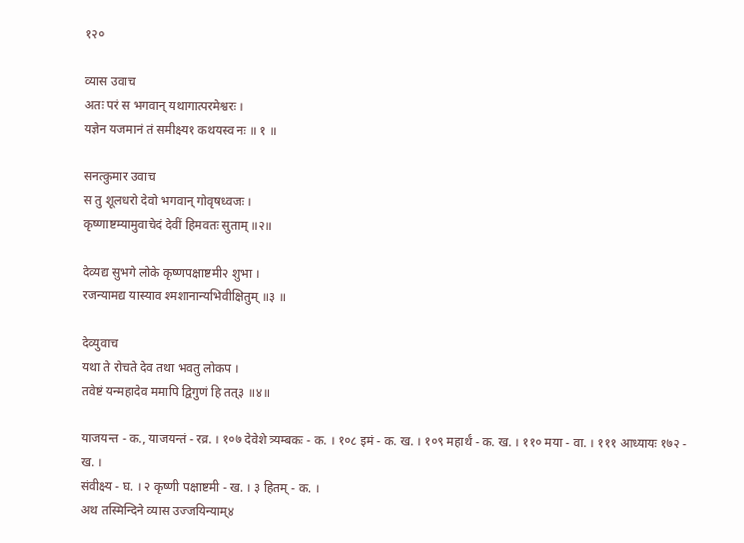१२०

व्यास उवाच
अतः परं स भगवान् यथागात्परमेश्वरः ।
यज्ञेन यजमानं तं समीक्ष्य१ कथयस्व नः ॥ १ ॥

सनत्कुमार उवाच
स तु शूलधरो देवो भगवान् गोवृषध्वजः ।
कृष्णाष्टम्यामुवाचेदं देवीं हिमवतः सुताम् ॥२॥

देव्यद्य सुभगे लोके कृष्णपक्षाष्टमी२ शुभा ।
रजन्यामद्य यास्याव श्मशानान्यभिवीक्षितुम् ॥३ ॥

देव्युवाच
यथा ते रोचते देव तथा भवतु लोकप ।
तवेष्टं यन्महादेव ममापि द्विगुणं हि तत्३ ॥४॥

याजयन्त - क., याजयन्तं - रव्र. । १०७ देवेशे त्र्यम्बकः - क. । १०८ इमं - क. ख. । १०९ महार्थं - क. ख. । ११० मया - वा. । १११ आध्यायः १७२ - ख. ।
संवीक्ष्य - घ. । २ कृष्णी पक्षाष्टमी - ख. । ३ हितम् - क. ।
अथ तस्मिन्दिने व्यास उज्जयिन्याम्४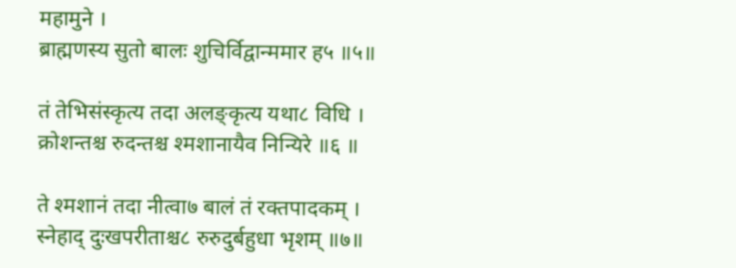महामुने ।
ब्राह्मणस्य सुतो बालः शुचिर्विद्वान्ममार ह५ ॥५॥

तं तेभिसंस्कृत्य तदा अलङ्कृत्य यथा८ विधि ।
क्रोशन्तश्च रुदन्तश्च श्मशानायैव निन्यिरे ॥६ ॥

ते श्मशानं तदा नीत्वा७ बालं तं रक्तपादकम् ।
स्नेहाद् दुःखपरीताश्च८ रुरुदुर्बहुधा भृशम् ॥७॥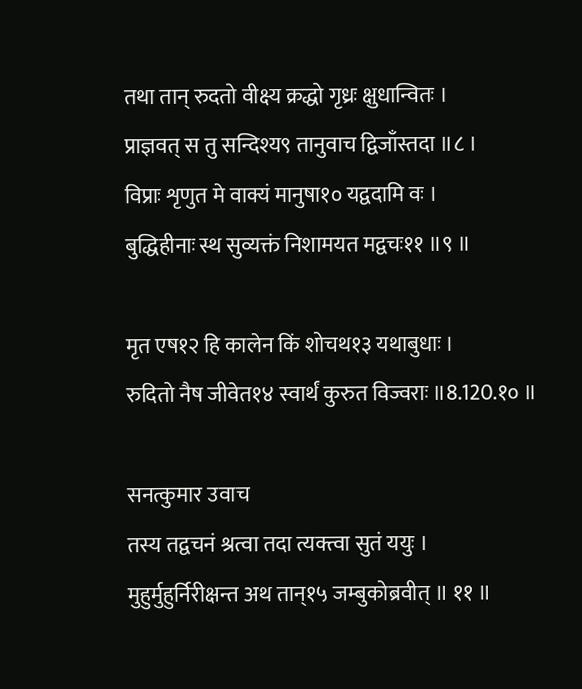तथा तान् रुदतो वीक्ष्य क्रद्धो गृध्रः क्षुधान्वितः ।
प्राज्ञवत् स तु सन्दिश्य९ तानुवाच द्विजाँस्तदा ॥८ ।
विप्राः शृणुत मे वाक्यं मानुषा१० यद्वदामि वः ।
बुद्धिहीनाः स्थ सुव्यक्तं निशामयत मद्वचः११ ॥९ ॥

मृत एष१२ हि कालेन किं शोचथ१३ यथाबुधाः ।
रुदितो नैष जीवेत१४ स्वार्थं कुरुत विज्वराः ॥8.120.१० ॥

सनत्कुमार उवाच
तस्य तद्वचनं श्रत्वा तदा त्यक्त्वा सुतं ययुः ।
मुहुर्मुहुर्निरीक्षन्त अथ तान्१५ जम्बुकोब्रवीत् ॥ ११ ॥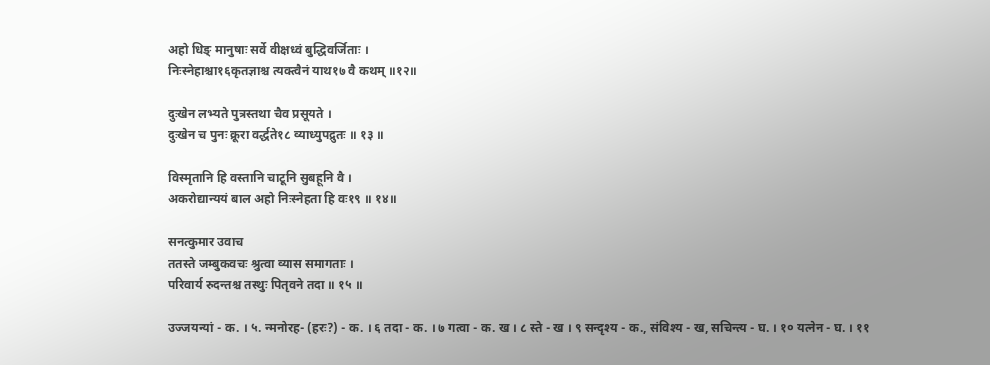अहो धिङ् मानुषाः सर्वे वीक्षध्वं बुद्धिवर्जिताः ।
निःस्नेहाश्चा१६कृतज्ञाश्च त्यक्त्वैनं याथ१७ वै कथम् ॥१२॥

दुःखेन लभ्यते पुत्रस्तथा चैव प्रसूयते ।
दुःखेन च पुनः क्रूरा वर्द्धते१८ व्याध्युपद्रुतः ॥ १३ ॥

विस्मृतानि हि वस्तानि चाटूनि सुबहूनि वै ।
अकरोद्यान्ययं बाल अहो निःस्नेहता हि वः१९ ॥ १४॥

सनत्कुमार उवाच
ततस्ते जम्बुकवचः श्रुत्वा व्यास समागताः ।
परिवार्य रुदन्तश्च तस्थुः पितृवने तदा ॥ १५ ॥

उज्जयन्यां - क. । ५. न्मनोरह- (हरः?) - क. । ६ तदा - क. । ७ गत्वा - क. ख । ८ स्ते - ख । ९ सन्दृश्य - क., संविश्य - ख, सचिन्त्य - घ. । १० यत्नेन - घ. । ११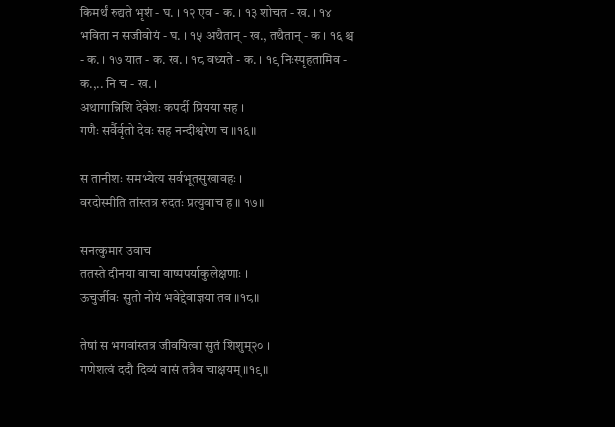किमर्थं रुद्यते भृशं - घ. । १२ एव - क. । १३ शोचत - ख. । १४ भविता न सजीवोयं - घ. । १५ अथैतान् - ख., तथैतान् - क । १६ श्च - क. । १७ यात - क. ख. । १८ वध्यते - क. । १९ निःस्पृहतामिव - क.,.. नि च - ख. ।
अथागान्निशि देवेशः कपर्दी प्रियया सह ।
गणैः सर्वैर्वृतो देवः सह नन्दीश्वरेण च ॥१६॥

स तानीशः समभ्येत्य सर्वभूतसुखावहः ।
वरदोस्मीति तांस्तत्र रुदतः प्रत्युवाच ह ॥ १७॥

सनत्कुमार उवाच
ततस्ते दीनया वाचा वाष्पपर्याकुलेक्षणाः ।
ऊचुर्जीवः सुतो नोयं भवेद्देवाज्ञया तव ॥१८॥

तेषां स भगवांस्तत्र जीवयित्वा सुतं शिशुम्२० ।
गणेशत्वं ददौ दिव्यं वासं तत्रैव चाक्षयम् ॥१९॥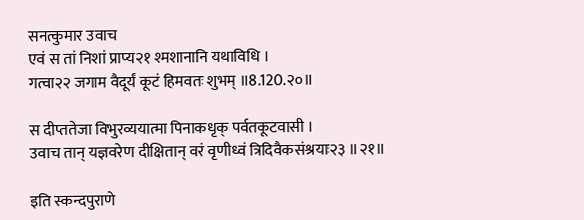सनत्कुमार उवाच
एवं स तां निशां प्राप्य२१ श्मशानानि यथाविधि ।
गत्वा२२ जगाम वैदूर्यं कूटं हिमवतः शुभम् ॥8.120.२०॥

स दीप्ततेजा विभुरव्ययात्मा पिनाकधृक् पर्वतकूटवासी ।
उवाच तान् यज्ञवरेण दीक्षितान् वरं वृणीध्वं त्रिदिवैकसंश्रयाः२३ ॥२१॥

इति स्कन्दपुराणे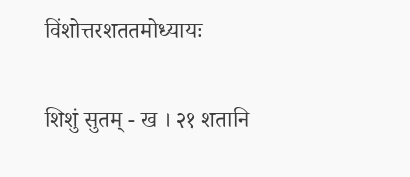विंशोत्तरशततमोध्यायः

शिशुं सुतम् - ख । २१ शतानि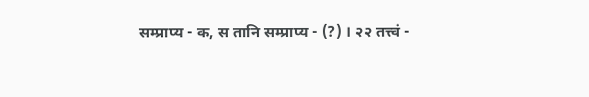सम्प्राप्य - क, स तानि सम्प्राप्य - (?) । २२ तत्त्वं -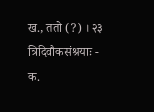ख., ततो (?) । २३ त्रिदिवौकसंश्रयाः - क.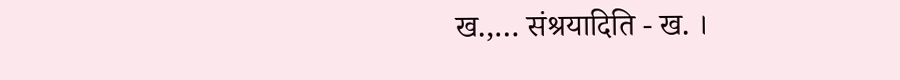ख.,… संश्रयादिति - ख. ।